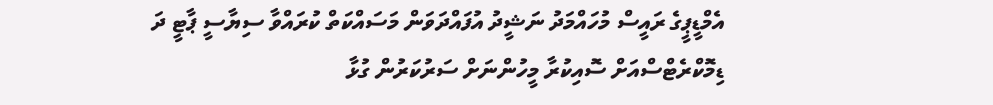އެމްޑީޕީގެ ރައީސް މުހައްމަދު ނަޝީދު އުފައްދަވަން މަސައްކަތް ކުރައްވާ ސިޔާސީ ޕާޓީ ދަ ޑިމޮކްރެޓްސްއަށް ސޮއިކުރާ މީހުންނަށް ސަރުކަރުން ގުޅާ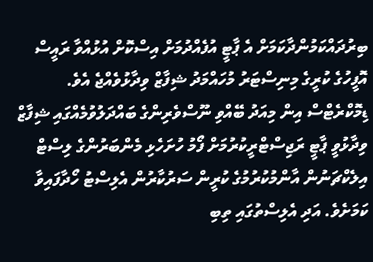ބިރުދައްކަމުންދާކަމަށް އެ ޕާޓީ އުފެއްދުމަށް އިސްކޮށް އުޅުއްވާ ރައީސް އޮފީހުގެ ކުރީގެ މިނިސްޓަރު މުހައްމަދު ޝިފާޒް ވިދާޅުވެއްޖެ އެވެ.
ޑިމޮކްރެޓްސް އިން މިއަދު ބޭއްވި ނޫސްވެރިންގެ ބައްދަލުވުމެއްގައި ޝިފާޒް ވިދާޅުވީ ޕާޓީ ރަޖިސްޓްރީކުރުމަށް ފޯމު ހުށަހެޅި މެންބަރުންގެ ލިސްޓް އިލެކްޗަނުން އާންމުކުރުމުގެ ކުރީން ސަރުކާރުން އެލިސްޓު ހޯދާފައިވާ ކަމަށެވެ. އަދި އެލިސްތުގައި ތިބި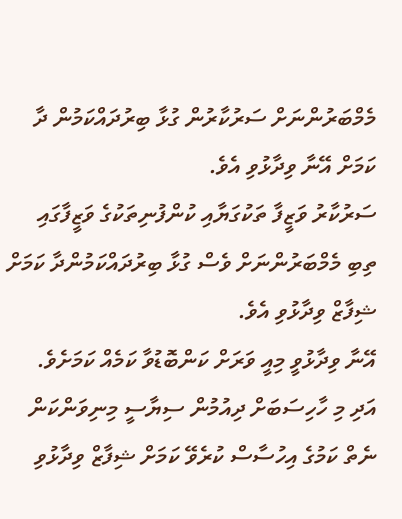މެމްބަރުންނަށް ސަރުކާރުން ގުޅާ ބިރުދައްކަމުން ދާ ކަމަށް އޭނާ ވިދާޅުވި އެވެ.
ސަރުކާރު ވަޒީފާ ތަކުގަޔާއި ކުންފުނިތަކުގެ ވަޒީފާގައި ތިބި މެމްބަރުންނަށް ވެސް ގުޅާ ބިރުދައްކަމުންދާ ކަމަށް ޝިފާޒް ވިދާޅުވި އެވެ.
އޭނާ ވިދާޅުވީ މިއީ ވަރަށް ކަންބޮޑުވާ ކަމެއް ކަމަށެވެ. އަދި މި ހާހިސަބަށް ދިއުމުން ސިޔާސީ މިނިވަންކަން ނެތް ކަމުގެ އިހުސާސް ކުރެވޭ ކަމަށް ޝިފާޒް ވިދާޅުވި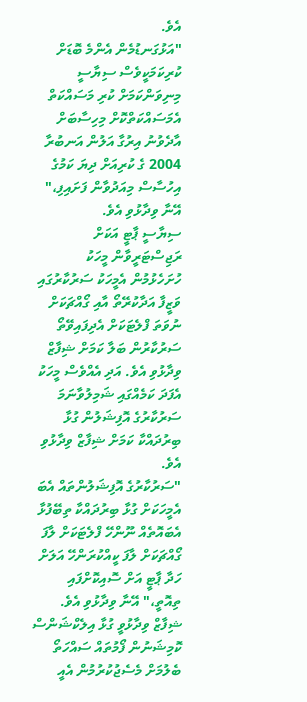އެވެ.
"އަޅުގަނޑުމެން އެންމެ ބޮޑަށް ކުރިކަމަކީވެސް ސިޔާސީ މިނިވަންކަމަށް ކުރި މަސައްކަތް އެމަސައްކަތްކޮށް މިހިސާބަށް އާދެވުނު އިރުގާ އަލުން އަނބުރާ 2004 ގެ ކުރިއަށް ދިޔަ ކަމުގެ އިހުސާސް މިއަދުވާން ފަށައިފި،" އޭނާ ވިދާޅުވި އެވެ.
ސިޔާސީ ޕާޓީ އަކަށް ރަޖިސްޓަރީވާން މީހަކު ހުށަހެޅުމުން އެމީހަކު ސަރުކާރުގައި ވަޒީފާ އަދާކުރޭތޯ އާއި ގޯއްޗަކަށް ނުވަތަ ފްލެޓަކަށް އެދިފައިވޭތޯ ސަރުކާރުން ބަލާ ކަމަށް ޝިފާޒް ވިދާޅުވި އެވެ. އަދި އެއްވެސް މީހަކު އެފަދަ ކަމެއްގައި ޝަމިލުވާނަމަ ސަރުކާރުގެ އޮފިޝަލުން ގުޅާ ބިރުދައްކާ ކަމަށް ޝިފާޒް ވިދާޅުވި އެވެ.
"ސަރުކާރުގެ އޮފިޝަލުންތައް އެބަ އެމީހަކަށް ގުޅާ ބިރުދައްކާ ތިބޭފުޅާ އެބައޮތެއް ނޫންހޭ ފްލެޓަކަށް ލާފަ ގޯއްޗަކަށް ލާފަ ކީއްކުރަންހޭ އަލަށް ހަދާ ޕާޓީ އަށް ސޮއިކޮށްފައި ތިއޮތީ،" އޭނާ ވިދާޅުވި އެވެ.
ޝިފާޒް ވިދާޅުވީ ގުޅާ އިލެކްޝަންސް ކޮމިޝަނުން ފޯމުތައް ސައްހަތޯ ބެލުމަށް މެސެޖުކުރުމުން އެއީ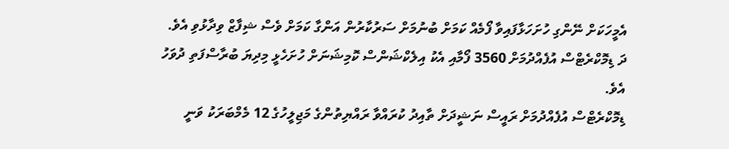އެމީހަކަށް ނޭންގި ހުށަހަޅާފައިވާ ފޯމެއް ކަމަށް ބުނުމަށް ސަރުކާރުން އަންގާ ކަމަށް ވެސް ޝިފާޒް ވިދާޅުވި އެވެ.
ދަ ޑިމޮކްރެޓްސް އުފެއްދުމަށް 3560 ފޯމާއި އެކު އިލެކްޝަންސް ކޮމިޝަނަށް ހުށަހެޅީ މިދިޔަ ބުރާސްފަތި ދުވަހު އެވެ.
ޑިމޮކްރެޓްސް އުފެއްދުމަށް ރައީސް ނަޝީދަށް ތާއިދު ކުރައްވާ ރައްޔިތުންގެ މަޖިލީހުގެ 12 މެމްބަރަކު ވަނީ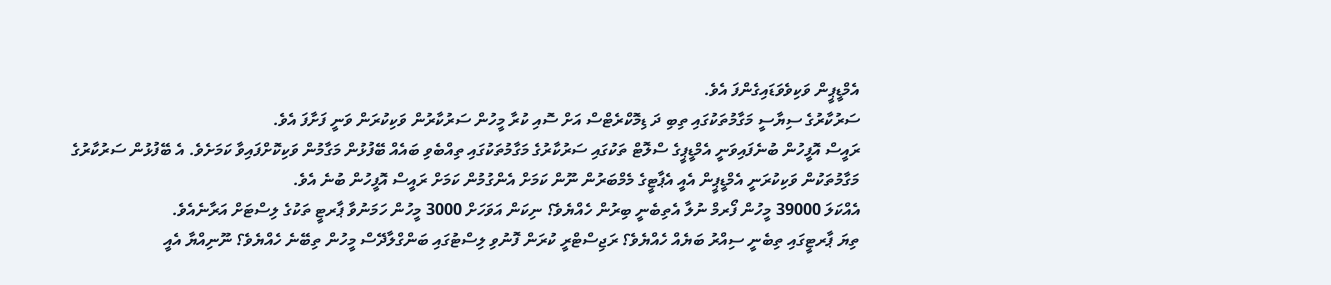އެމްޑީޕީން ވަކިވެވަޑައިގެންފަ އެވެ.
ސަރުކާރުގެ ސިޔާސީ މަގާމުތަކުގައި ތިބި ދަ ޑިމޮކްރެޓްސް އަށް ސޮއި ކުރާ މީހުން ސަރުކާރުން ވަކިކުރަން ވަނީ ފަށާފަ އެވެ.
ރައީސް އޮފީހުން ބުނެފައިވަނީ އެމްޑީޕީގެ ސްލޮޓް ތަކުގައި ސަރުކާރުގެ މަގާމުތަކުގައި ތިއްބެވި ބައެއް ބޭފުޅުން މަގާމުން ވަކިކޮށްފައިވާ ކަމަށެވެ. އެ ބޭފުޅުން ސަރުކާރުގެ މަގާމުތަކުން ވަކިކުރަނީ އެމްޑީޕީން އެއީ އެޕާޓީގެ މެމްބަރުން ނޫން ކަމަށް އެންގުމުން ކަމަށް ރައީސް އޮފީހުން ބުނެ އެވެ.
އެއްކަލަ 39000 މީހުން ފޯރމް ނުލާ އެތިބެނީ ބިރުން ހެއްޔެވެ؟ ނިކަން އަވަހަށް 3000 މީހުން ހަމަނުވާ ޕާރޓީ ތަކުގެ ލިސްޓަށް އަރާނެއެވެ.
ތިޔަ ޕާރޓީގައި ތިބެނީ ސިއްރު ބަޔެއް ހެއްޔެވެ؟ ރަޖިސްޓްރީ ކުރަން ފޮނުވި ލިސްޓުގައި ބަންގްލާދޭސް މީހުން ތިބޭނެ ހެއްޔެވެ؟ ނޫނިއްޔާ އެއީ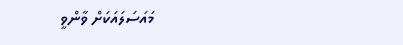މައަސަލައަކަށް ވާންވީ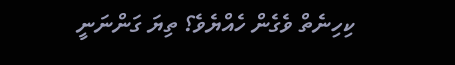ކިހިނެތް ވެގެން ހެއްޔެވެ؟ ތިޔަ ގަންނަނީ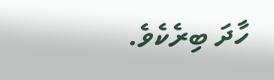ހާދަ ބިރެކެވެ.